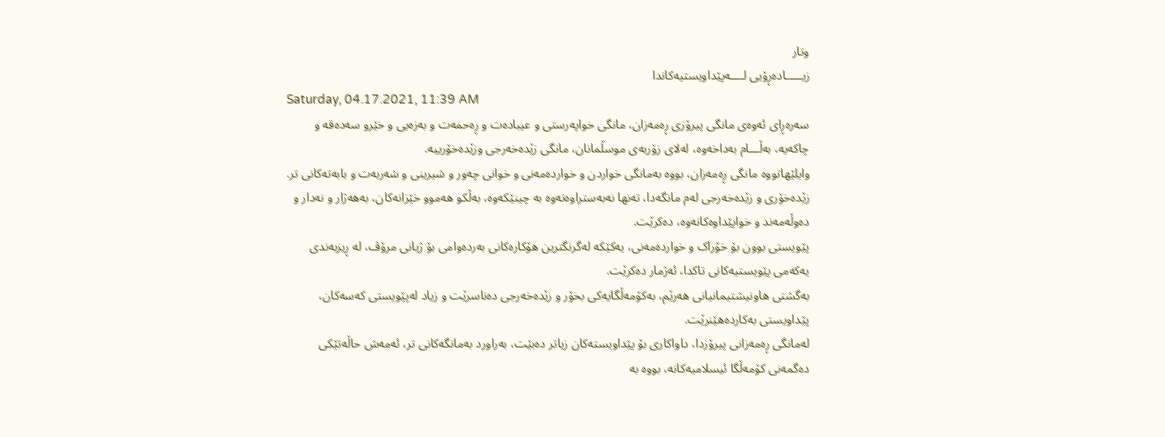وتار
زیـــــادەڕۆیی لــــەپێداویستیەکاندا
Saturday, 04.17.2021, 11:39 AM
سەرەڕای ئەوەی مانگی پیرۆزی ڕەمەزان، مانگی خواپەرستی و عیبادەت و ڕەحمەت و بەزەیی و خێرو سەدەقە و چاکەیە، بەڵـــام بەداخەوە، لەلای زۆربەی موسڵمانان، مانگی زێدەخەرجی وزێدەخۆرییە.
وایلێھاتووە مانگی ڕەمەزان، بووە بەمانگی خواردن و خواردەمەنی و خوانی چەور و شیرینی و شەربەت و بابەتەکانی تر.
زێدەخۆری و زێدەخەرجی لەم مانگەدا، تەنھا نەبەستراوەتەوە بە چینێکەوە، بەڵکو ھەموو خێزانەکان، بەھەژار و نەدار و دەوڵەمەند و خواپێداوەکانەوە، دەکرێت.
پێویستی بوون بۆ خۆراک و خواردەمەنی، یەکێکە لەگرنگترین ھۆکارەکانی بەردەوامی بۆ ژیانی مرۆڤ، لە ڕیزبەندی یەکەمی پێویستیەکانی تاکدا، ئەژمار دەکرێت.
بەگشتی ھاونیشتیمانیانی ھەرێم، بەکۆمەڵگایەکی بخۆر و زێدەخەرجی دەناسرێت و زیاد لەپێویستی کەسەکان، پێداویستی بەکاردەھێنرێت.
لەمانگی ڕەمەزانی پیرۆزدا، داواکاری بۆ پێداویستەکان زیاتر دەبێت، بەراورد بەمانگەکانی تر، ئەمەش حاڵەتێکی دەگمەنی کۆمەڵگا ئیسلامیەکانە، بووە بە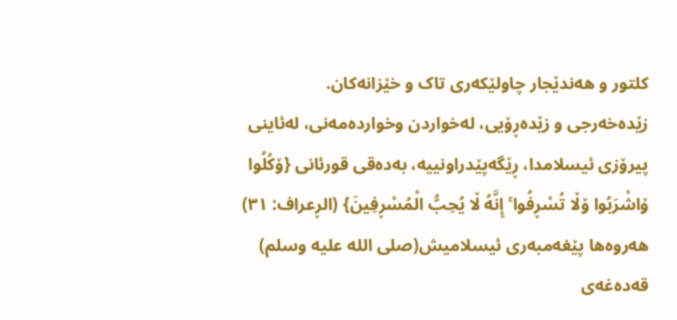کلتور و ھەندێجار چاولێکەری تاک و خێزانەکان.
زێدەخەرجی و زێدەڕۆیی، لەخواردن وخواردەمەنی، لەئاینی پیرۆزی ئیسلامدا، ڕێگەپێدراونییە، بەدەقی قورئانی {ۆکُلُوا ۆاشْرَبُوا ۆڵا تُسْڕفُوا ۚ إِنَّەُ ڵا یُحِبُّ الْمُسْڕفِینَ} (الڕعراف: ٣١)
ھەروەھا پێغەمبەری ئیسلامیش(صلی اللە علیە وسلم) قەدەغەی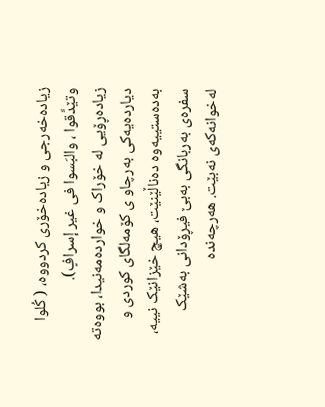زیادەخەرجی و زیادەخۆری کردووە، ( کُلوا وتێدَّقوا ، والبَسوا فی غیر إسرافٍ).
زیادەڕۆیی لە خۆراک و خواردەمەنیدا، بووەتە دیاردەیەکی بەرچاو ی کۆمەلگای کوردی و بەدەستییەوە دەناڵێنێت، ھیچ خێزانێک نییە، سفرەی بەربانگی بەبێ فیڕۆدانی بەشێک لەخوانەکەی نەبێت. ھەرچەندە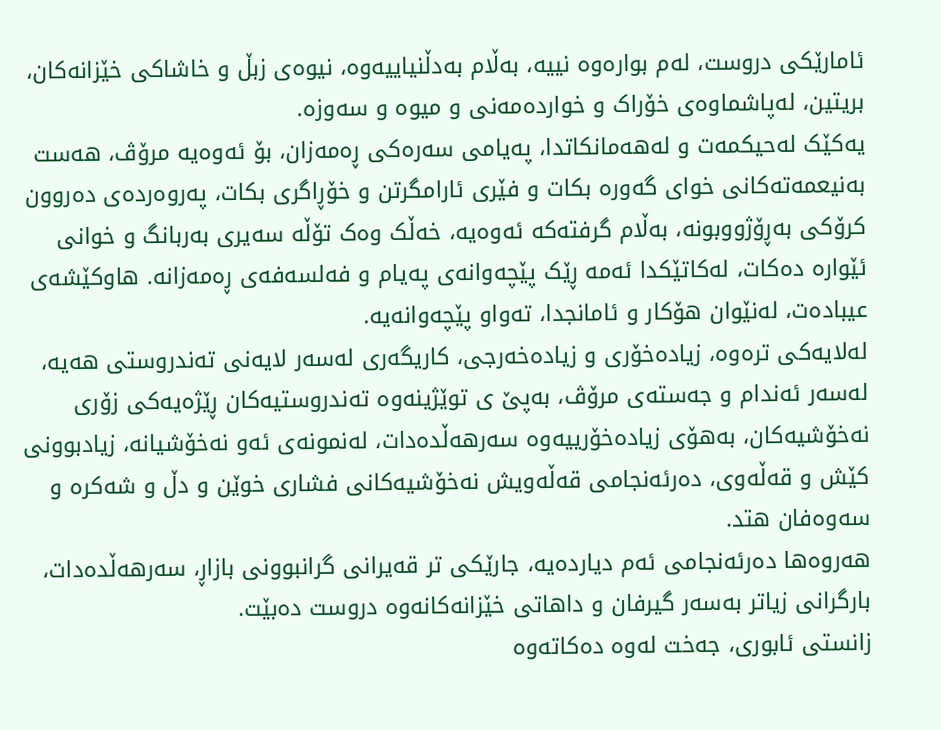ئامارێکی دروست، لەم بوارەوە نییە، بەڵام بەدڵنیاییەوە، نیوەی زبڵ و خاشاکی خێزانەکان، بریتین، لەپاشماوەی خۆراک و خواردەمەنی و میوە و سەوزە.
یەکێک لەحیکمەت و لەھەمانکاتدا، پەیامی سەرەکی ڕەمەزان، بۆ ئەوەیە مرۆڤ، ھەست بەنیعمەتەکانی خوای گەورە بکات و فێری ئارامگرتن و خۆڕاگری بکات، پەروەردەی دەروون کرۆکی بەڕۆژووبونە، بەڵام گرفتەکە ئەوەیە، خەڵک وەک تۆڵە سەیری بەربانگ و خوانی ئێوارە دەکات، لەکاتێکدا ئەمە ڕێک پێچەوانەی پەیام و فەلسەفەی ڕەمەزانە. ھاوکێشەی عیبادەت، لەنێوان ھۆکار و ئامانجدا، تەواو پێچەوانەیە.
لەلایەکی ترەوە، زیادەخۆری و زیادەخەرجی، کاریگەری لەسەر لایەنی تەندروستی ھەیە، لەسەر ئەندام و جەستەی مرۆڤ، بەپێ ی توێژینەوە تەندروستیەکان ڕێژەیەکی زۆری نەخۆشیەکان، بەھۆی زیادەخۆرییەوە سەرھەڵدەدات، لەنمونەی ئەو نەخۆشیانە، زیادبوونی کێش و قەڵەوی، دەرئەنجامی قەڵەویش نەخۆشیەکانی فشاری خوێن و دڵ و شەکرە و سەوەفان ھتد.
ھەروەھا دەرئەنجامی ئەم دیاردەیە، جارێکی تر قەیرانی گرانبوونی بازاڕ، سەرھەڵدەدات، بارگرانی زیاتر بەسەر گیرفان و داھاتی خێزانەکانەوە دروست دەبێت.
زانستی ئابوری، جەخت لەوە دەکاتەوە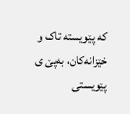کە پێویستە تاک و خێزانەکان، بەپێ ی پێویستی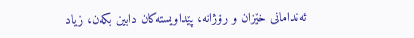ئەندامانی خێزان و رۆژانە، پێداویستەکان دابین بکەن، زیاد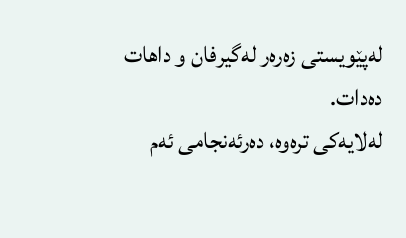لەپێویستی زەرەر لەگیرفان و داھات دەدات.
لەلایەکی ترەوە، دەرئەنجامی ئەم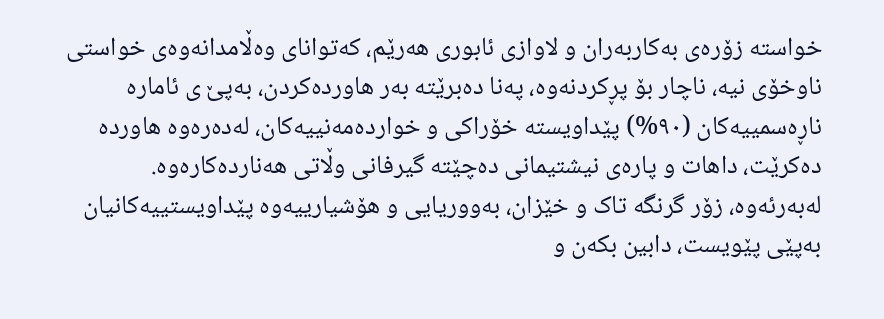خواستە زۆرەی بەکاربەران و لاوازی ئابوری ھەرێم، کەتوانای وەڵامدانەوەی خواستی ناوخۆی نیە، ناچار بۆ پڕکردنەوە، پەنا دەبرێتە بەر ھاوردەکردن، بەپێ ی ئامارە ناڕەسمییەکان (٩٠%) پێداویستە خۆراکی و خواردەمەنییەکان، لەدەرەوە ھاوردە دەکرێت، داھات و پارەی نیشتیمانی دەچێتە گیرفانی وڵاتی ھەناردەکارەوە.
لەبەرئەوە، زۆر گرنگە تاک و خێزان، بەووریایی و ھۆشیارییەوە پێداویستییەکانیان بەپێی پێویست، دابین بکەن و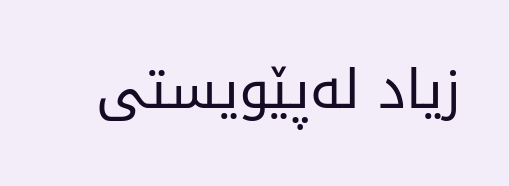زیاد لەپێویستی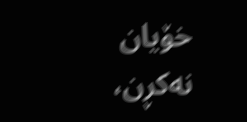خۆیان نەکڕن،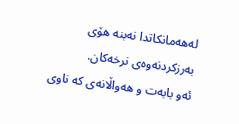لەھەمانکاتدا نەبنە ھۆی بەرزکردنەوەی نرخەکان.
ئەو بابەت و هەواڵانەی کە ناوی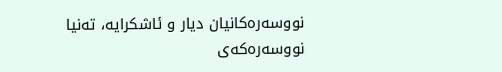نووسەرەکانیان دیار و ئاشکرایە، تەنیا
نووسەرەکەی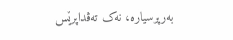بەرپرسیارە، نەک تەڤداپرێس